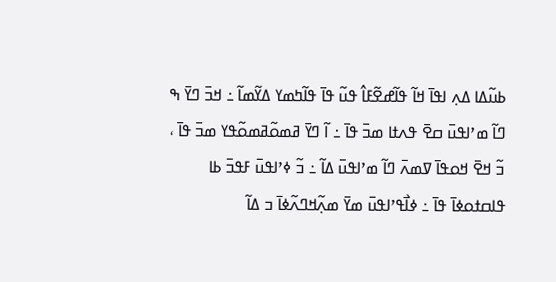ߕߎ߬ߡߊ ߡߍ߲ ߊߟߊ߫ ߞߊ߬ ߟߊ߬ߝߐ߬ߓߊ߮ ߟߎ߬ ߟߊ߫ ߟߊ߬ߤߘߌ ߡߌ߬ߘߊ߬ ߸ ߞߏ߫ ߣߌ߫ ߒ ߣߊ߬ ߘߴߊߟߎ߫ ߛߐ߫ ߟߍߙߊ ߘߏ߫ ߟߊ߫ ߸ ߊ߬ ߣߌ߫ ߥߘߋ߬ߥߘߋ߬ߟߌ ߘߏ߫ ߟߊ߫ ، ߏ߬ ߞߐ߫ ߞߋߟߊ߫ ߜߘߍ߫ ߣߊ߬ ߘߴߊߟߎ߫ ߡߊ߬ ߸ ߏ߬ ߦߴߊߟߎ߫ ߓߟߏ߫ ߕߊ ߟߊߛߙߋߦߊ߫ ߟߊ߫ ߸ ߦߊ߯ߟߴߊߟߎ߫ ߘߌ߫ ߘߍ߲߬ߞߣߍ߬ߦߊ߫ ߏ ߡߊ߬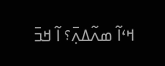ߞߵߊ߬ ߘߍ߬ߡߍ߲߫؟ ߊ߬ ߞߏ߫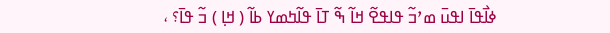ߦߊ߯ߟߊ߫ ߊߟߎ߫ ߘߴߏ߬ ߟߊߟߐ߬ ߞߊ߬ ߒ߬ ߠߊ߫ ߟߊ߬ߤߘߌ ߕߊ߬ ( ߞߊ߲ ) ߏ߬ ߟߊ߫؟ ،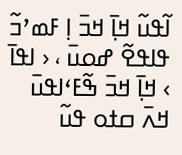ߊ߬ߟߎ߬ ߞߊ߲߫ ߞߏ߫ ߊ߲ ߓߘߴߏ߬ ߟߊߟߐ߬ ߝߋߎ߫ ، ‹ ߊߟߊ߫ › ߞߊ߲߫ ߞߏ߫ ߒ߬ߓߵߊߟߎ߫ ߞߍ߫ ߛߙߋ ߟߎ߬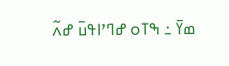ߘߌ߫ ߸ ߒߠߋ ߝߣߴߊߟߎ߫ ߝߍ߬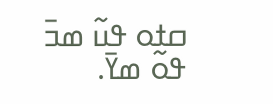ߛߙߋ ߟߎ߬ ߘߏ߫ ߟߋ߬ ߘߌ߫.